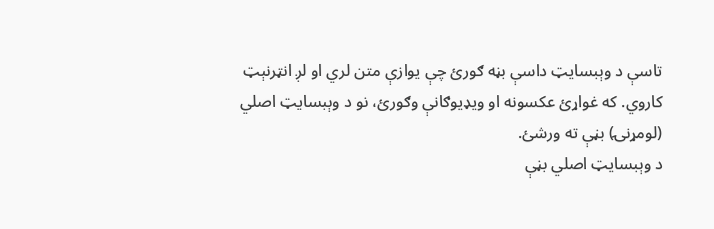تاسې د وېبسایټ داسې بڼه ګورئ چې یوازې متن لري او لږ انټرنېټ کاروي. که غواړئ عکسونه او ویډیوګانې وګورئ، نو د وېبسایټ اصلي (لومړنۍ) بڼې ته ورشئ.
د وېبسایټ اصلي بڼې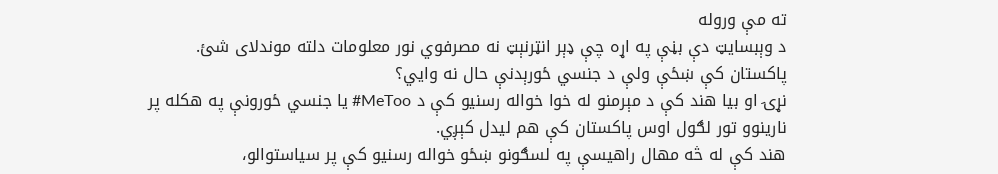ته مې وروله
د وېبسایټ دې بڼې په اړه چې ډېر انټرنېټ نه مصرفوي نور معلومات دلته موندلای شئ.
پاکستان کې ښځې ولې د جنسي ځورېدنې حال نه وایي؟
نړۍ او بیا هند کې د مېرمنو له خوا خواله رسنیو کې د MeToo# یا جنسي ځورونې په هکله پر نارینوو تور لګول اوس پاکستان کې هم لیدل کېږي.
هند کې له څه مهال راهیسې په لسګونو ښځو خواله رسنیو کې پر سیاستوالو،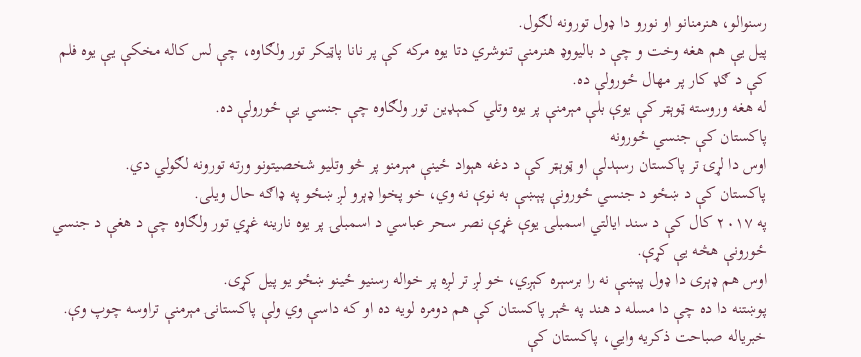رسنوالو، هنرمنانو او نورو دا ډول تورونه لګول.
پیل یې هم هغه وخت و چې د بالیووډ هنرمنې تنوشري دتا یوه مرکه کې پر نانا پاټیکر تور ولګاوه، چې لس کاله مخکې یې یوه فلم کې د ګډ کار پر مهال ځورولې ده.
له هغه وروسته ټوېټر کې یوې بلې مېرمنې پر یوه وتلي کمېډین تور ولګاوه چې جنسي یې ځورولې ده.
پاکستان کې جنسي ځورونه
اوس دا لړۍ تر پاکستان رسېدلې او ټوېټر کې د دغه هېواد ځینې مېرمنو پر څو وتلیو شخصیتونو ورته تورونه لګولي دي.
پاکستان کې د ښځو د جنسي ځورونې پېښې به نوې نه وي، خو پخوا ډېرو لږ ښځو په ډاګه حال ویلی.
په ۲۰۱۷ کال کې د سند ایالتي اسمبلۍ یوې غړې نصر سحر عباسي د اسمبلۍ پر یوه نارینه غړي تور ولګاوه چې د هغې د جنسي ځورونې هڅه یې کړې.
اوس هم ډېری دا ډول پېښې نه را برسېره کېږي، خو لږ تر لږه پر خواله رسنیو ځینو ښځو یو پیل کړی.
پوښتنه دا ده چې دا مسله د هند په څېر پاکستان کې هم دومره لویه ده او که داسې وي ولې پاکستانۍ مېرمنې تراوسه چوپ وې.
خبریاله صباحت ذکریه وايي، پاکستان کې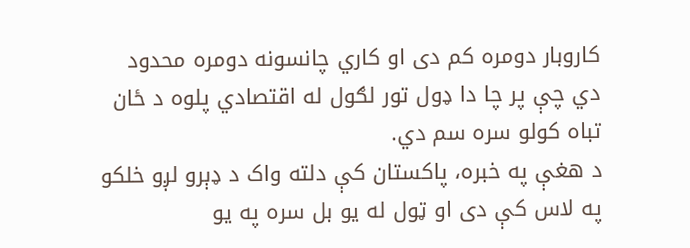کاروبار دومره کم دی او کاري چانسونه دومره محدود دي چې پر چا دا ډول تور لګول له اقتصادي پلوه د ځان تباه کولو سره سم دي.
د هغې په خبره، پاکستان کې دلته واک د ډېرو لږو خلکو په لاس کې دی او ټول له یو بل سره په یو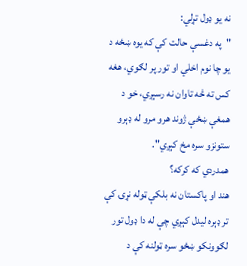نه یو ډول تړلي:
"په دغسې حالت کې که یوه ښځه د یو چا نوم اخلي او تور پر لګوي، هغه کس ته څه تاوان نه رسېږي، خو د همغې ښځې ژوند هرو مرو له ډېرو ستونزو سره مخ کېږي".
همدردي که کرکه؟
هند او پاکستان نه بلکې ټوله نړۍ کې تر ډېره لیدل کېږي چې له دا ډول تور لګوونکو ښځو سره ټولنه کې د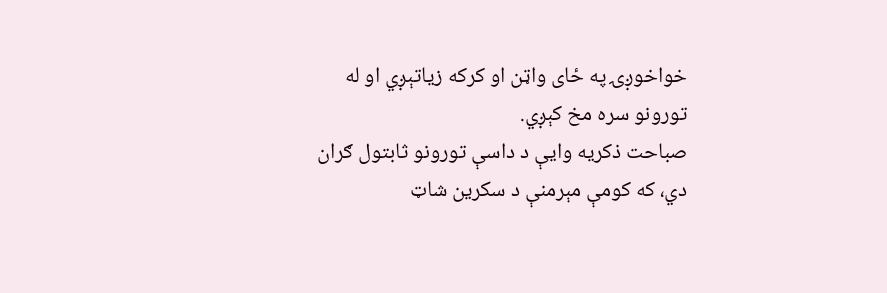خواخوږۍ په ځای واټن او کرکه زیاتېږي او له تورونو سره مخ کېږي.
صباحت ذکریه وایې د داسې تورونو ثابتول ګران دي، که کومې مېرمنې د سکرین شاټ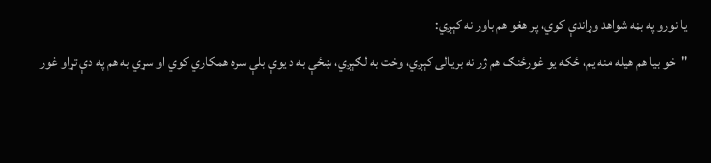یا نورو په بڼه شواهد وړاندې کوي، پر هغو هم باور نه کېږي:
"خو بیا هم هیله منه یم، ځکه یو غورځنګ هم ژر نه بریالی کېږي، وخت به لګېږي، ښځې به د یوې بلې سره همکاري کوي او سړي به هم په دې تړاو غور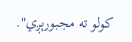کولو ته مجبورېږي".